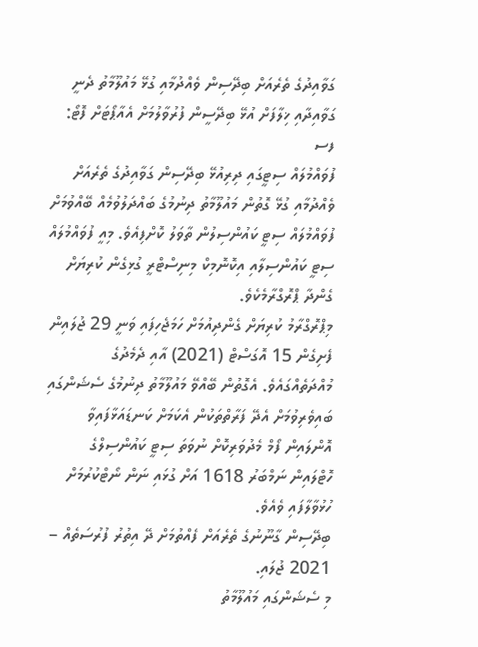ގަވާއިދުގެ ތެރެއަށް ބިދޭސިން ވެއްދުމާއި ގުޅޭ މައުލޫމާތު ދެނީ
ގަވާއިދާއި ޚިލާފަށް އުޅޭ ބިދޭސީން ފުރުވާލުމަށް އެއާޕޯޓަށް ފޮޓޯ: ފސ
ފުވައްމުލައް ސިޓީގައި ދިރިއުޅޭ ބިދޭސިން ގަވާއިދުގެ ތެރެއަށް ވެއްދުމާއި ގުޅޭ ގޮތުން މައުލޫމާތު ދިނުމުގެ ބައްދަލުވުމެއް ބޭއްވުމަށް ފުވައްމުލައް ސިޓީ ކައުންސިލުން ތާވަލު ކޮށްފިއެވެ. މިއީ ފުވައްމުލައް ސިޓީ ކައުންސިލާއި އިކޮނޮމިކް މިނިސްޓްރީ ގުޅިގެން ކުރިޔަށް ގެންދާ ޕްރޮގްރާމެކެވެ.
މިޕްރޮގްރާމު ކުރިޔަށް ގެންދިއުމަށް ހަމަޖެހިފައި ވަނީ 29 ޖުލައިން ފެށިގެން 15 އޮގަސްޓް (2021) އާއި ދެމެދުގެ މުއްދަތެއްގައެވެ. އެގޮތުން ބޭއްވޭ މައުލޫމާތު ދިނުމުގެ ސެޝަންގައި ބައިވެރިވުމަށް އެދޭ ފަރާތްތަކުން އެކަމަށް ކަނޑައަޅާފައިވާ އޮންލައިން ފޯމް މެދުވަރިކޮށް ނުވަތަ ސިޓީ ކައުންސިލްގެ ހޮޓްލައިން ނަމްބަރު 1618 އަށް ގުޅައި ނަން ނޯޓްކުރުމަށް ހުޅުވާލާފައި ވެއެވެ.
ބިދޭސިން ގާނޫނުގެ ތެރެއަށް ފެއްތުމަށް ދޭ އިތުރު ފުރުސަތެއް – 2021 ޖުލައި.
މި ސެޝަންގައި މައުލޫމާތު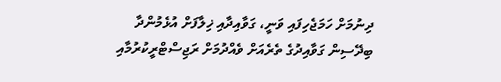ދިނުމަށް ހަމަޖެހިފައި ވަނީ، ގަވާއިދާއި ޚިލާފަށް އުޅެމުންދާ ބިދޭސިން ގަވާއިދުގެ ތެރެއަށް ވެއްދުމަށް ރަޖިސްޓްރީކުރުމާއި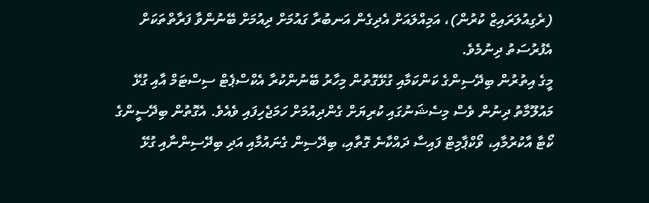(ރެގިއުލަރައިޒް ކުރުން)، އަމިއްލައަށް އެދިގެން އަނބުރާ ގައުމަށް ދިއުމަށް ބޭނުންވާ ފަރާތްތަކަށް އެފުރުސަތު ދިނުމެވެ.
މީގެ އިތުރުން ބިދޭސިންގެ ކަންކަމާއި ގުޅޭގޮތުން މިހާރު ބޭނުންކުރާ އެކްސްޕެޓް ސިސްޓަމް އާއި ގުޅޭ މައުލޫމާތު ދިނުން ވެސް މިސެޝަނުގައި ކުރިޔަށް ގެންދިއުމަށް ހަމަޖެހިފައި ވެއެވެ. އެގޮތުން ބިދޭސީންގެ ކޯޓާ އާކުރުމާއި، ވޯކްޕާމިޓް ފައިސާ ދައްކާނެ ގޮތާއި، ބިދޭސިން ގެނައުމާއި އަދި ބިދޭސިންނާއި ގުޅޭ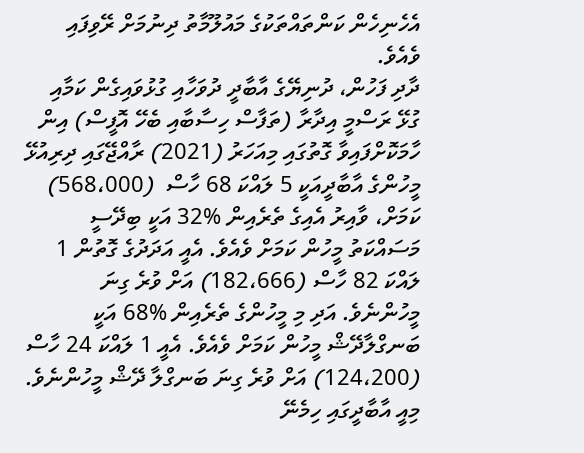އެހެނިހެން ކަންތައްތަކުގެ މައުލޫމާތު ދިނުމަށް ރޭވިފައި ވެއެވެ.
ދާދި ފަހުން، ދުނިޔޭގެ އާބާދީ ދުވަހާއި ގުޅުވައިގެން ކަމާއި ގުޅޭ ރަސްމީ އިދާރާ (ތަފާސް ހިސާބާއި ބެހޭ އޮފީސް) އިން ހާމަކޮށްފައިވާ ގޮތުގައި މިއަހަރު (2021) ރާއްޖޭގައި ދިރިއުޅޭ މީހުންގެ އާބާދީއަކީ 5 ލައްކަ 68 ހާސް  (568،000) ކަމަށް، ވާއިރު އެއިގެ ތެރެއިން %32 އަކީ ބިދޭސީ މަސައްކަތު މީހުން ކަމަށް ވެއެވެ. އެއީ އަދަދުގެ ގޮތުން 1 ލައްކަ 82 ހާސް (182،666) އަށް ވުރެ ގިނަ މީހުންނެވެ. އަދި މި މީހުންގެ ތެރެއިން %68 އަކީ ބަނގްލާދޭޝް މީހުން ކަމަށް ވެއެވެ. އެއީ 1 ލައްކަ 24 ހާސް (124،200) އަށް ވުރެ ގިނަ ބަނގްލާ ދޭޝް މީހުންނެވެ. މިއީ އާބާދީގައި ހިމެނޭ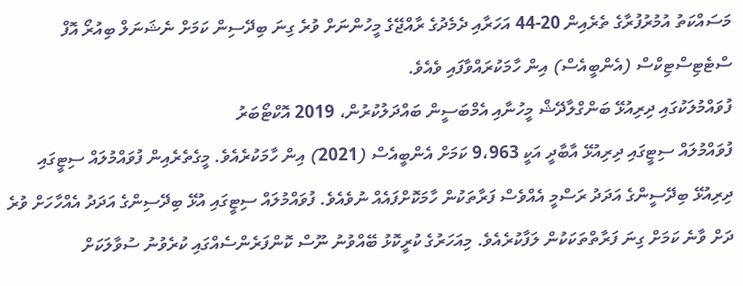މަސައްކަތު އުމުރުފުރާގެ ތެރެއިން 20-44 އަހަރާއި ދެމެދުގެ ރާއްޖޭގެ މީހުންނަށް ވުރެ ގިނަ ބިދޭސިން ކަމަށް ނެޝަނަލް ބިއުރޯ އޮފް ސްޓެޓިސްޓިކްސް (އެންބީއެސް) އިން ހާމަކުރައްވާފައި ވެއެވެ.
ފުވައްމުލަކުގައި ދިރިއުޅޭ ބަންގްލާދޭޝް މީހުނާއި އެމްބަސީން ބައްދަލުކުރުން، 2019 އޮކްޓޯބަރު
ފުވައްމުލައް ސިޓީގައި ދިރިއުޅޭ އާބާދީ އަކީ 9،963 ކަމަށް އެންބީއެސް (2021) އިން ހާމަކުރެއެވެ. މީގެތެރެއިން ފުވައްމުލައް ސިޓީގައި ދިރިއުޅޭ ބިދޭސީންގެ އަދަދު ރަސްމީ އެއްވެސް ފަރާތަކުން ހާމަކޮށްފައެއް ނުވެއެވެ. ފުވައްމުލައް ސިޓީގައި އުޅޭ ބިދޭސިންގެ އަދަދު އެއްހާހަށް ވުރެ ދަށް ވާނެ ކަމަށް ގިނަ ފަރާތްތަކަކުން ލަފާކުރެއެވެ. މިއަހަރުގެ ކުރީކޮޅު ބޭއްވުނު ނޫސް ކޮންފަރެންސެއްގައި ކުރެވުނު ސުވާލަކަށް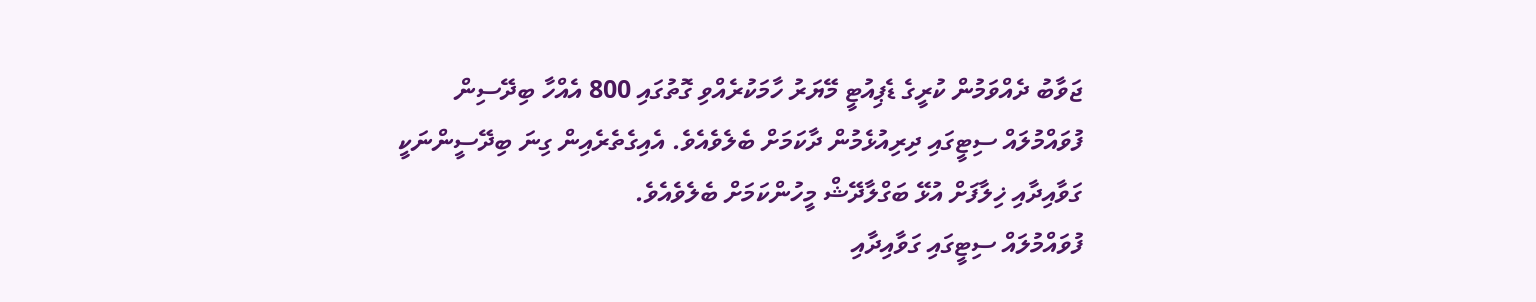ޖަވާބު ދެއްވަމުން ކުރީގެ ޑެޕިއުޓީ މޭޔަރު ހާމަކުރެއްވި ގޮތުގައި 800 އެއްހާ ބިދޭސިން ފުވައްމުލައް ސިޓީގައި ދިރިއުޅެމުން ދާކަމަށް ބެލެވެއެވެ. އެއިގެތެރެއިން ގިނަ ބިދޭސީންނަކީ ގަވާއިދާއި ޚިލާފަށް އުޅޭ ބަގްލާދޭޝް މީހުންކަމަށް ބެލެވެއެވެ.
ފުވައްމުލައް ސިޓީގައި ގަވާއިދާއި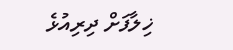ޚިލާފަށް ދިރިއުޅެ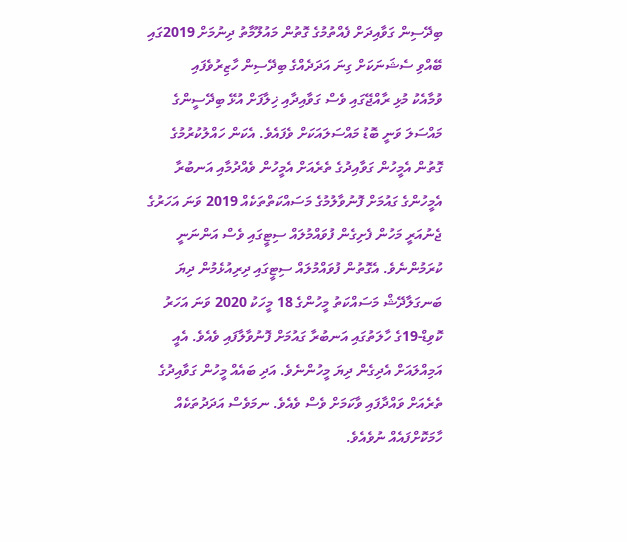ބިދޭސިން ގަވާއިދަށް ފެއްތުމުގެ ގޮތުން މައުލޫމާތު ދިނުމަށް 2019ގައި ބޭއްވި ސެޝަނަކަށް ގިނަ އަދަދެއްގެ ބިދޭސިން ހާޒިރުވެފައި
ވުމާއެކު މުޅި ރާއްޖޭގައި ވެސް ގަވާއިދާއި ޚިލާފަށް އުޅޭ ބިދޭސީންގެ މައްސަލަ ވަނީ ބޮޑު މައްސަލައަކަށް ވެފައެވެ. އެކަން ހައްލުކުރުމުގެ ގޮތުން އެމީހުން ގަވާއިދުގެ ތެރެއަށް އެމީހުން ވެއްދުމާއި އަނބުރާ އެމީހުންގެ ގައުމަށް ފޮނުވާލުމުގެ މަސައްކަތްތަކެއް 2019 ވަނަ އަހަރުގެ ޖެނުއަރީ މަހުން ފެށިގެން ފުވައްމުލައް ސިޓީގައި ވެސް އަންނަނީ ކުރަމުންނެވެ. އެގޮތުން ފުވައްމުލައް ސިޓީގައި ދިރިއުޅެމުން ދިޔަ ބަނގަލާދޭޝް މަސައްކަތު މީހުންގެ 18 މީހަކު 2020 ވަނަ އަހަރު ކޮވިޑް-19ގެ ހާލަތުގައި އަނބުރާ ގައުމަށް ފޮނުވާލާފައި ވެއެވެ. އެއީ އަމިއްލައަށް އެދިގެން ދިޔަ މީހުންނެވެ. އަދި ބައެއް މީހުން ގަވާއިދުގެ ތެރެއަށް ވައްދާފައި ވާކަމަށް ވެސް ވެއެވެ. ނމަވެސް އަދަދުތަކެއް ހާމަކޮށްފައެއް ނުވެއެވެ.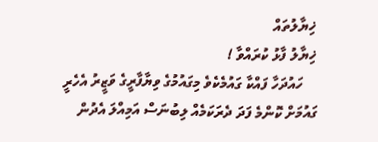ޚިޔާލުތައް
ޚިޔާލު ފާޅު ކުރައްވާ !
    ހައުދަހާ ފައްކާ ގައުމެކެވެ މިގައުމުގެ ވިޔާފާރީގެ ވަޒީރު އެހެރީ ގައުމަށް ކޮންމެ ފަދަ ދެރަކަމެއް ލިބުނަސް އަމިއްލަ އެދުން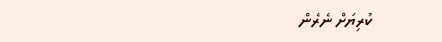ކުރިޔަށް ނެރެން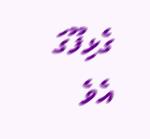ގެޅިފޫގަ އެވެ